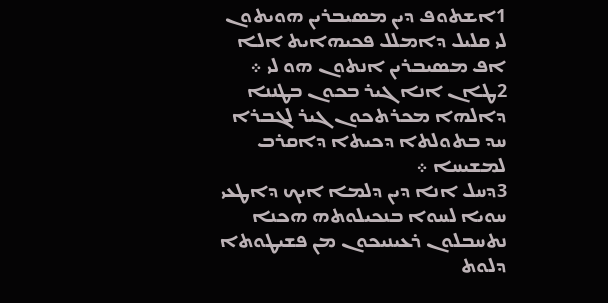1ܐܫܬܘܦ ܕܝܢ ܡܤܝܒܪܝܢ ܗܘܝܬܘܢ ܠܝ ܩܠܝܠ ܕܐܡܠܠ ܦܟܝܗܐܝܬ ܐܠܐ ܐܦ ܡܤܝܒܪܝܢ ܐܢܬܘܢ ܗܘ ܠܝ ܀
2ܛܐܢ ܐܢܐ ܓܝܪ ܒܟܘܢ ܒܛܢܢܐ ܕܐܠܗܐ ܡܟܪܬܟܘܢ ܓܝܪ ܠܓܒܪܐ ܚܕ ܒܬܘܠܬܐ ܕܟܝܬܐ ܕܐܩܪܒ ܠܡܫܝܚܐ ܀
3ܕܚܠ ܐܢܐ ܕܝܢ ܕܠܡܐ ܐܝܟ ܕܐܛܥܝ ܚܘܝܐ ܠܚܘܐ ܒܢܟܝܠܘܬܗ ܗܟܢܐ ܢܬܚܒܠܘܢ ܪܥܝܢܝܟܘܢ ܡܢ ܦܫܝܛܘܬܐ ܕܠܘܬ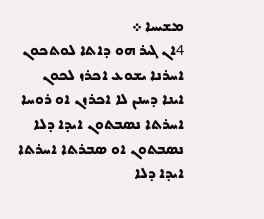ܡܫܝܚܐ ܀
4ܐܢ ܓܝܪ ܗܘ ܕܐܬܐ ܠܘܬܟܘܢ ܐܚܪܢܐ ܝܫܘܥ ܐܟܪܙ ܠܟܘܢ ܐܝܢܐ ܕܚܢܢ ܠܐ ܐܟܪܙܢ ܐܘ ܪܘܚܐ ܐܚܪܬܐ ܢܤܒܬܘܢ ܐܝܕܐ ܕܠܐ ܢܤܒܬܘܢ ܐܘ ܤܒܪܬܐ ܐܚܪܬܐ ܐܝܕܐ ܕܠܐ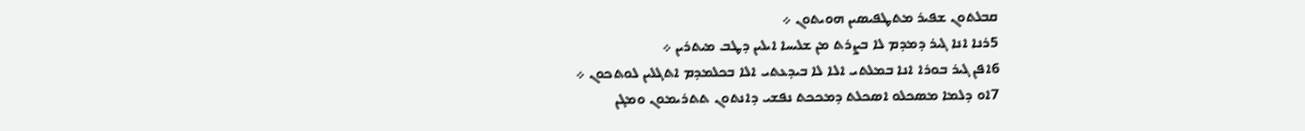ܩܒܠܬܘܢ ܫܦܝܪ ܡܬܛܦܝܤܝܢ ܗܘܝܬܘܢ ܀
5ܪܢܐ ܐܢܐ ܓܝܪ ܕܡܕܡ ܠܐ ܒܨܪܬ ܡܢ ܫܠܝܚܐ ܐܝܠܝܢ ܕܛܒ ܡܝܬܪܝܢ ܀
6ܐܦܢ ܓܝܪ ܒܘܪܐ ܐܢܐ ܒܡܠܬܝ ܐܠܐ ܠܐ ܒܝܕܥܬܝ ܐܠܐ ܒܟܠܡܕܡ ܐܬܓܠܝܢ ܠܘܬܟܘܢ ܀
7ܐܘ ܕܠܡܐ ܡܤܟܠܘ ܐܤܟܠܬ ܕܡܟܟܬ ܢܦܫܝ ܕܐܢܬܘܢ ܬܬܪܝܡܘܢ ܘܡܓܢ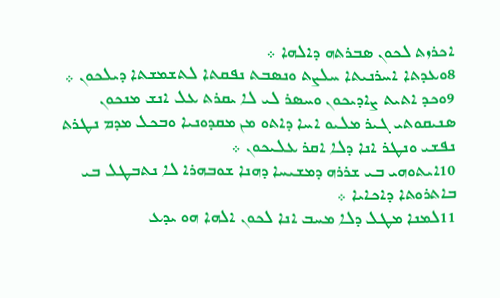ܐܟܪܙܬ ܠܟܘܢ ܤܒܪܬܗ ܕܐܠܗܐ ܀
8ܘܥܕܬܐ ܐܚܪܢܝܬܐ ܚܠܨܬ ܘܢܤܒܬ ܢܦܩܬܐ ܠܬܫܡܫܬܐ ܕܝܠܟܘܢ ܀
9ܘܟܕ ܐܬܝܬ ܨܐܕܝܟܘܢ ܘܚܤܪ ܠܝ ܠܐ ܝܩܪܬ ܥܠ ܐܢܫ ܡܢܟܘܢ ܤܢܝܩܘܬܝ ܓܝܪ ܡܠܝܘ ܐܚܐ ܕܐܬܘ ܡܢ ܡܩܕܘܢܝܐ ܘܒܟܠ ܡܕܡ ܢܛܪܬ ܢܦܫܝ ܘܢܛܪ ܐܢܐ ܕܠܐ ܐܩܪ ܥܠܝܟܘܢ ܀
10ܐܝܬܘܗܝ ܒܝ ܫܪܪܗ ܕܡܫܝܚܐ ܕܗܢܐ ܫܘܒܗܪܐ ܠܐ ܢܬܒܛܠ ܒܝ ܒܐܬܪܘܬܐ ܕܐܟܐܝܐ ܀
11ܠܡܢܐ ܡܛܠ ܕܠܐ ܡܚܒ ܐܢܐ ܠܟܘܢ ܐܠܗܐ ܗܘ ܝܕܥ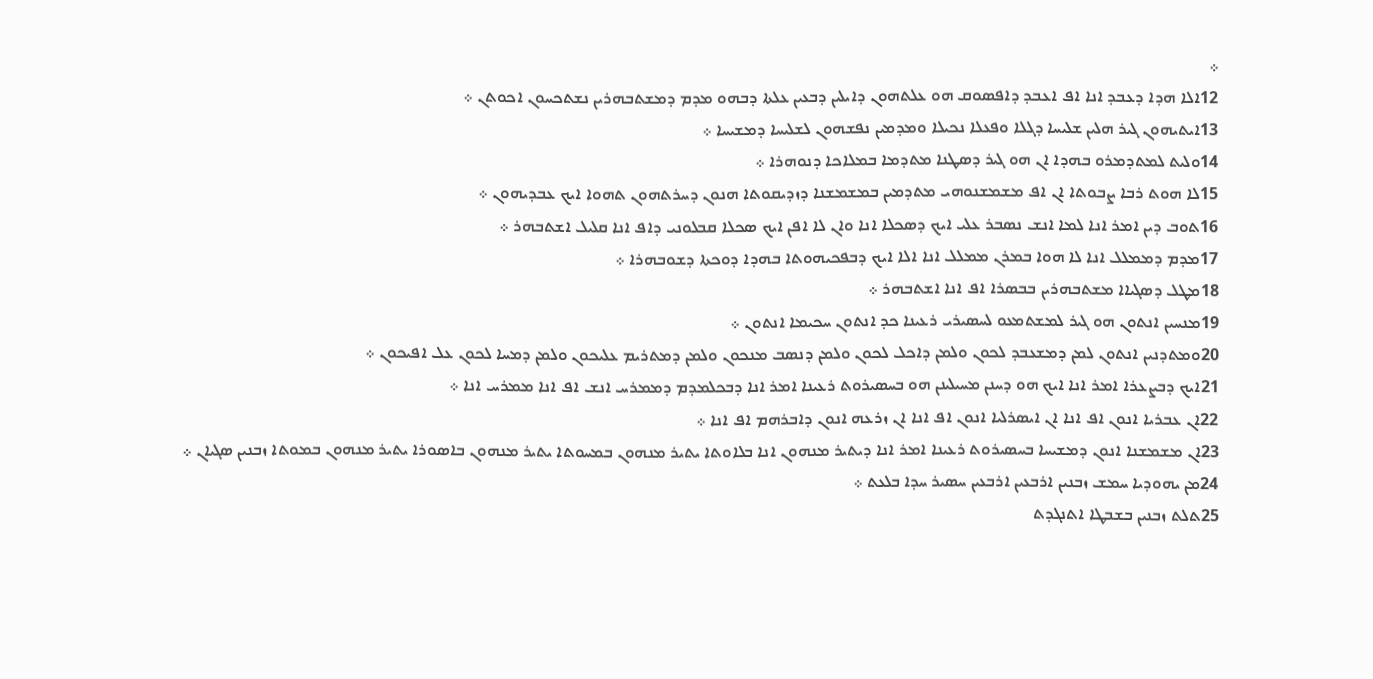܀
12ܐܠܐ ܗܕܐ ܕܥܒܕ ܐܢܐ ܐܦ ܐܥܒܕ ܕܐܦܤܘܩ ܗܘ ܥܠܬܗܘܢ ܕܐܝܠܝܢ ܕܒܥܝܢ ܥܠܬܐ ܕܒܗܘ ܡܕܡ ܕܡܫܬܒܗܪܝܢ ܢܫܬܟܚܘܢ ܐܟܘܬܢ ܀
13ܐܝܬܝܗܘܢ ܓܝܪ ܗܠܝܢ ܫܠܝܚܐ ܕܓܠܐ ܘܦܥܠܐ ܢܟܝܠܐ ܘܡܕܡܝܢ ܢܦܫܗܘܢ ܠܫܠܝܚܐ ܕܡܫܝܚܐ ܀
14ܘܠܝܬ ܠܡܬܕܡܪܘ ܒܗܕܐ ܐܢ ܗܘ ܓܝܪ ܕܤܛܢܐ ܡܬܕܡܐ ܒܡܠܐܟܐ ܕܢܘܗܪܐ ܀
15ܠܐ ܗܘܬ ܪܒܐ ܨܒܘܬܐ ܐܢ ܐܦ ܡܫܡܫܢܘܗܝ ܡܬܕܡܝܢ ܒܡܫܡܫܢܐ ܕܙܕܝܩܘܬܐ ܗܢܘܢ ܕܚܪܬܗܘܢ ܬܗܘܐ ܐܝܟ ܥܒܕܝܗܘܢ ܀
16ܬܘܒ ܕܝܢ ܐܡܪ ܐܢܐ ܠܡܐ ܐܢܫ ܢܤܒܪ ܥܠܝ ܐܝܟ ܕܤܟܠܐ ܐܢܐ ܘܐܢ ܠܐ ܐܦܢ ܐܝܟ ܤܟܠܐ ܩܒܠܘܢܝ ܕܐܦ ܐܢܐ ܩܠܝܠ ܐܫܬܒܗܪ ܀
17ܡܕܡ ܕܡܡܠܠ ܐܢܐ ܠܐ ܗܘܐ ܒܡܪܢ ܡܡܠܠ ܐܢܐ ܐܠܐ ܐܝܟ ܕܒܦܟܝܗܘܬܐ ܒܗܕܐ ܕܘܟܬܐ ܕܫܘܒܗܪܐ ܀
18ܡܛܠ ܕܤܓܝܐܐ ܡܫܬܒܗܪܝܢ ܒܒܤܪܐ ܐܦ ܐܢܐ ܐܫܬܒܗܪ ܀
19ܡܢܚܝܢ ܐܢܬܘܢ ܗܘ ܓܝܪ ܠܡܫܬܡܥܘ ܠܚܤܝܪܝ ܪܥܝܢܐ ܟܕ ܐܢܬܘܢ ܚܟܝܡܐ ܐܢܬܘܢ ܀
20ܘܡܬܕܢܝܢ ܐܢܬܘܢ ܠܡܢ ܕܡܫܥܒܕ ܠܟܘܢ ܘܠܡܢ ܕܐܟܠ ܠܟܘܢ ܘܠܡܢ ܕܢܤܒ ܡܢܟܘܢ ܘܠܡܢ ܕܡܬܪܝܡ ܥܠܝܟܘܢ ܘܠܡܢ ܕܡܚܐ ܠܟܘܢ ܥܠ ܐܦܝܟܘܢ ܀
21ܐܝܟ ܕܒܨܥܪܐ ܐܡܪ ܐܢܐ ܐܝܟ ܗܘ ܕܚܢܢ ܡܚܝܠܝܢܢ ܗܘ ܒܚܤܝܪܘܬ ܪܥܝܢܐ ܐܡܪ ܐܢܐ ܕܒܟܠܡܕܡ ܕܡܡܪܚ ܐܢܫ ܐܦ ܐܢܐ ܡܡܪܚ ܐܢܐ ܀
22ܐܢ ܥܒܪܝܐ ܐܢܘܢ ܐܦ ܐܢܐ ܐܢ ܐܝܤܪܠܝܐ ܐܢܘܢ ܐܦ ܐܢܐ ܐܢ ܙܪܥܗ ܐܢܘܢ ܕܐܒܪܗܡ ܐܦ ܐܢܐ ܀
23ܐܢ ܡܫܡܫܢܐ ܐܢܘܢ ܕܡܫܝܚܐ ܒܚܤܝܪܘܬ ܪܥܝܢܐ ܐܡܪ ܐܢܐ ܕܝܬܝܪ ܡܢܗܘܢ ܐܢܐ ܒܠܐܘܬܐ ܝܬܝܪ ܡܢܗܘܢ ܒܡܚܘܬܐ ܝܬܝܪ ܡܢܗܘܢ ܒܐܤܘܪܐ ܝܬܝܪ ܡܢܗܘܢ ܒܡܘܬܐ ܙܒܢܝܢ ܤܓܝܐܢ ܀
24ܡܢ ܝܗܘܕܝܐ ܚܡܫ ܙܒܢܝܢ ܐܪܒܥܝܢ ܐܪܒܥܝܢ ܚܤܝܪ ܚܕܐ ܒܠܥܬ ܀
25ܬܠܬ ܙܒܢܝܢ ܒܫܒܛܐ ܐܬܢܓܕܬ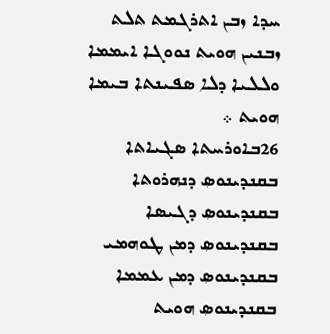ܚܕܐ ܙܒܢ ܐܬܪܓܡܬ ܬܠܬ ܙܒܢܝܢ ܗܘܝܬ ܢܘܘܓܐ ܐܝܡܡܐ ܘܠܠܝܐ ܕܠܐ ܤܦܝܢܬܐ ܒܝܡܐ ܗܘܝܬ ܀
26ܒܐܘܪܚܬܐ ܤܓܝܐܬܐ ܒܩܢܕܝܢܘܤ ܕܢܗܪܘܬܐ ܒܩܢܕܝܢܘܤ ܕܓܝܤܐ ܒܩܢܕܝܢܘܤ ܕܡܢ ܛܘܗܡܝ ܒܩܢܕܝܢܘܤ ܕܡܢ ܥܡܡܐ ܒܩܢܕܝܢܘܤ ܗܘܝܬ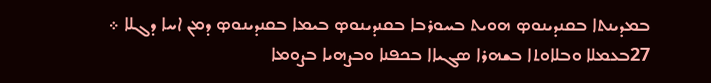ܒܡܕܝܢܬܐ ܒܩܢܕܝܢܘܤ ܗܘܝܬ ܒܚܘܪܒܐ ܒܩܢܕܝܢܘܤ ܒܝܡܐ ܒܩܢܕܝܢܘܤ ܕܡܢ ܐܚܐ ܕܓܠܐ ܀
27ܒܥܡܠܐ ܘܒܠܐܘܬܐ ܒܫܗܪܐ ܤܓܝܐܐ ܒܟܦܢܐ ܘܒܨܗܝܐ ܒܨܘܡܐ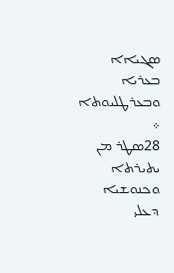ܤܓܝܐܐ ܒܥܪܝܐ ܘܒܥܪܛܠܝܘܬܐ ܀
28ܤܛܪ ܡܢ ܝܬܝܪܬܐ ܘܟܢܘܫܝܐ ܕܥܠܝ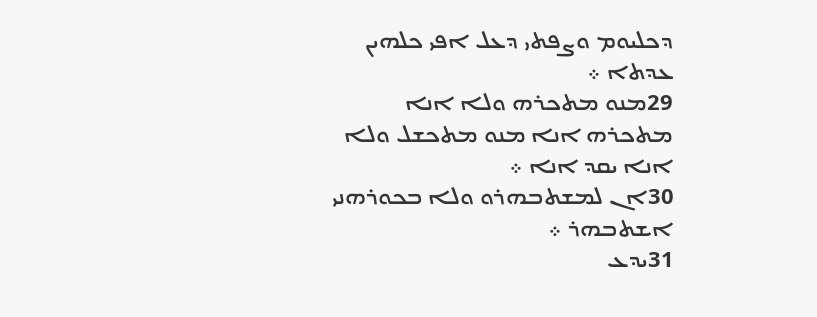ܕܟܠܝܘܡ ܘܨܦܬܝ ܕܥܠ ܐܦܝ ܟܠܗܝܢ ܥܕܬܐ ܀
29ܡܢܘ ܡܬܟܪܗ ܘܠܐ ܐܢܐ ܡܬܟܪܗ ܐܢܐ ܡܢܘ ܡܬܟܫܠ ܘܠܐ ܐܢܐ ܝܩܕ ܐܢܐ ܀
30ܐܢ ܠܡܫܬܒܗܪܘ ܘܠܐ ܒܟܘܪܗܢܝ ܐܫܬܒܗܪ ܀
31ܝܕܥ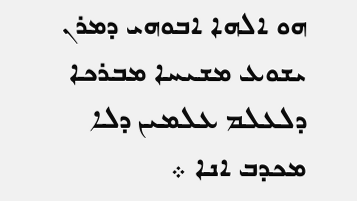ܗܘ ܐܠܗܐ ܐܒܘܗܝ ܕܡܪܢ ܝܫܘܥ ܡܫܝܚܐ ܡܒܪܟܐ ܕܠܥܠܡ ܥܠܡܝܢ ܕܠܐ ܡܟܕܒ ܐܢܐ ܀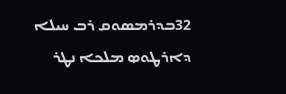32ܒܕܪܡܤܘܩ ܪܒ ܚܝܠܐ ܕܐܪܛܘܤ ܡܠܟܐ ܢܛܪ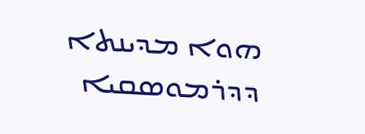ܗܘܐ ܡܕܝܢܬܐ ܕܕܪܡܘܤܩܝܐ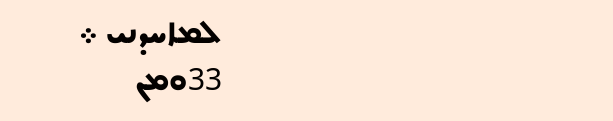ܠܡܐܚܕܢܝ ܀
33ܘܡܢ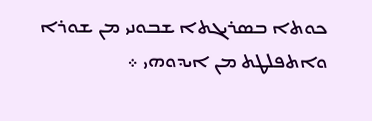ܟܘܬܐ ܒܤܪܝܓܬܐ ܫܒܘܢܝ ܡܢ ܫܘܪܐ ܘܐܬܦܠܛܬ ܡܢ ܐܝܕܘܗܝ ܀